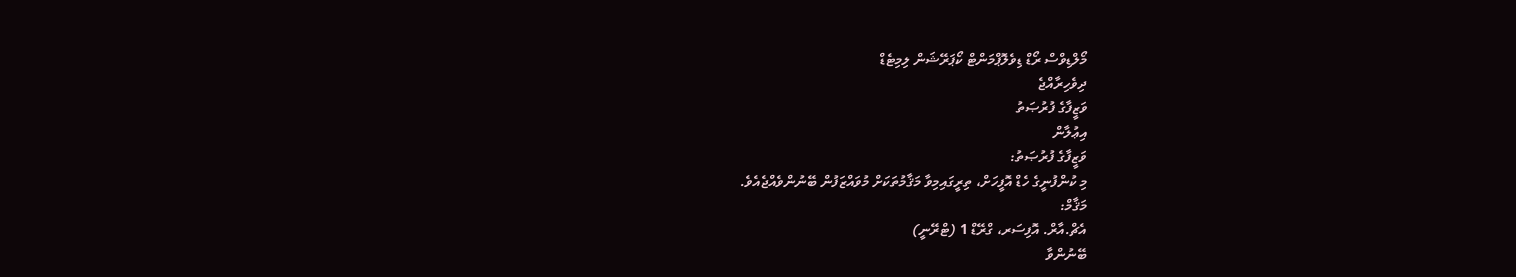މޯލްޑިވްސް ރޯޑް ޑިވެލޮޕްމަންޓް ކޯޕަރޭޝަން ލިމިޓެޑް
ދިވެހިރާއްޖެ
ވަޒީފާގެ ފުރުޞަތު
އިޢުލާން
ވަޒީފާގެ ފުރުޞަތު:
މި ކުންފުނީގެ ހެޑް އޮފީހަށް، ތިރީގައިމިވާ މަޤާމުތަކަށް މުވައްޒަފުން ބޭނުންވެއްޖެއެވެ.
މަޤާމް:
އެޗް.އާރް. އޮފިސަރ، ގްރޭޑް 1 (ޓްރޭނީ)
ބޭނުންވާ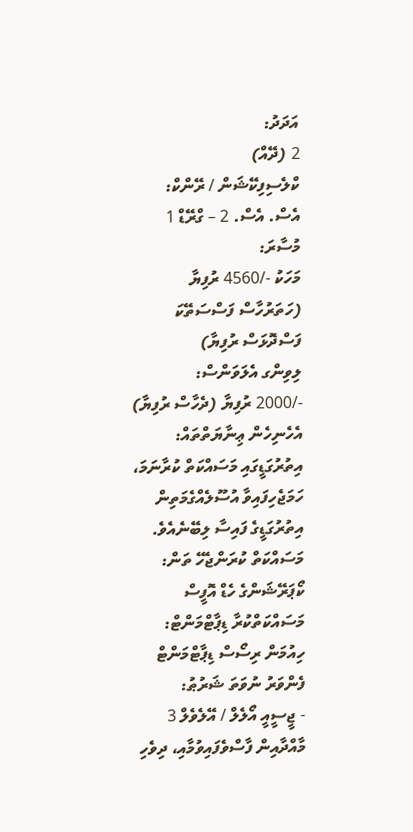އަދަދު:
2 (ދޭއް)
ކްލެސިފިކޭޝަން / ރޭންކް:
އެސް. އެސް. 2 – ގްރޭޑް 1
މުސާރަ:
މަހަކު -/4560 ރުފިޔާ (ހަތަރުހާސް ފަސްސަތޭކަ ފަސްދޮޅަސް ރުފިޔާ)
ލިވިންގ އެލަވަންސް:
-/2000 ރުފިޔާ (ދެހާސް ރުފިޔާ)
އެހެނިހެން ޢިނާޔަތްތައް:
އިތުރުގަޑީގައި މަސައްކަތް ކުރާނަމަ، ހަމަޖެހިފައިވާ އުސޫލެއްގެމަތިން އިތުރުގަޑީގެ ފައިސާ ލިބޭނެއެވެ.
މަސައްކަތް ކުރަންޖެހޭ ތަން:
ކޯޕަރޭޝަންގެ ހެޑް އޮފީސް
މަސައްކަތްކުރާ ޑިޕާޓްމަންޓް:
ހިއުމަން ރިސޯސް ޑިޕާޓްމަންޓް
ފެންވަރު ނުވަތަ ޝަރުޠު:
- ޖީސީއީ އޯލެލް / އޭލެވެލް 3 މާއްދާއިން ފާސްވެފައިވުމާއި، ދިވެހި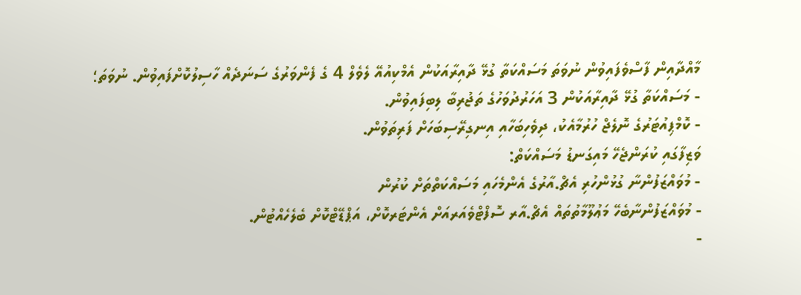މާއްދާއިން ފާސްވެފައިވުން ނުވަތަ މަސައްކަތާ ގުޅޭ ދާއިރާއަކުން އެމްކިއުއޭ ލެވެލް 4 ގެ ފެންވަރުގެ ސަނަދެއް ހާސިލުކޮށްފައިވުން. ނުވަތަ؛
- މަސައްކަތާ ގުޅޭ ދާއިރާއަކުން 3 އަހަރުދުވަހުގެ ތަޖުރިބާ ލިބިފައިވުން.
- ކޮމްޕިއުޓަރުގެ ނޮލެޖް ހުރުމާއެކު، ދިވެހިބަހާއި އިނގިރޭސިބަހަށް ފަރިތަވުން.
ވަޒިފާގައި ކުރަންޖެހޭ މައިގަނޑު މަސައްކަތް:
- މުވައްޒަފުންނާ ގުޅުންހުރި އެޗް.އާރުގެ އެންމެހައި މަސައްކަތްތަށް ކުރުން
- މުވައްޒަފުންނާބެހޭ މަޢުލޫމާތުތައް އެޗް.އާރ ސޮފްޓްވެއަރއަށް އެންޓަރކޮށް، އަޕްޑޭޓްކޮށް ބެލެހެއްޓުން.
-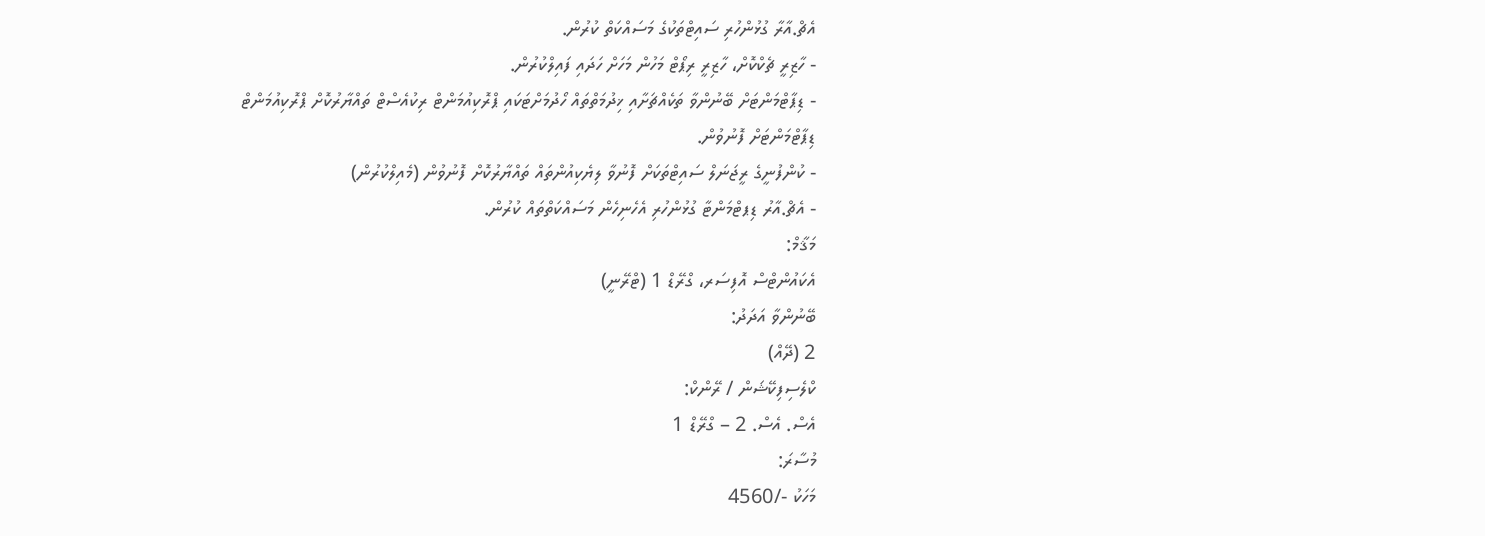އެޗް.އާރާ ގުޅުންހުރި ސައިޓްތަކުގެ މަސައްކަތް ކުރުން.
- ހާޒިރީ ޗެކްކޮށް، ހާޒިރީ ރިޕޯޓް މަހުން މަހަށް ހަދައި ފައިލްކުރުން.
- ޑިޕާޓްމަންޓަށް ބޭނުންވާ ތަކެއްޗަށާއި ޚިދުމަތްތައް ހޯދުމަށްޓަކައި ޕްރޮކިއުމަންޓް ރިކުއެސްޓް ތައްޔާރުކޮށް ޕްރޮކިއުމަންޓް ޑިޕާޓްމަންޓަށް ފޮނުވުން.
- ކުންފުނީގެ ރީޖަނަލް ސައިޓްތަކަށް ފޮނުވާ ލިޔެކިއުންތައް ތައްޔާރުކޮށް ފޮނުވުން (މެއިލްކުރުން)
- އެޗް.އާރު ޑިޕޓްމަންޓާ ގުޅުންހުރި އެހެނިހެން މަސައްކަތްތައް ކުރުން.
މަޤާމް:
އެކައުންޓްސް އޮފިސަރ، ގްރޭޑް 1 (ޓްރޭނީ)
ބޭނުންވާ އަދަދު:
2 (ދޭއް)
ކްލެސިފިކޭޝަން / ރޭންކް:
އެސް. އެސް. 2 – ގްރޭޑް 1
މުސާރަ:
މަހަކު -/4560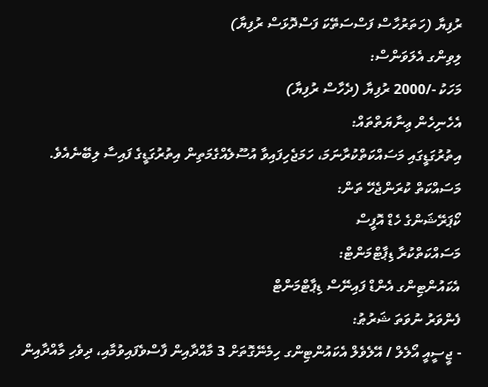ރުފިޔާ (ހަތަރުހާސް ފަސްސަތޭކަ ފަސްދޮޅަސް ރުފިޔާ)
ލިވިންގ އެލަވަންސް:
މަހަކު -/2000 ރުފިޔާ (ދެހާސް ރުފިޔާ)
އެހެނިހެން ޢިނާޔަތްތައް:
އިތުރުގަޑީގައި މަސައްކަތްކުރާނަމަ، ހަމަޖެހިފައިވާ އުސޫލެއްގެމަތިން އިތުރުގަޑީގެ ފައިސާ ލިބޭނެއެވެ.
މަސައްކަތް ކުރަންޖެހޭ ތަން:
ކޯޕަރޭޝަންގެ ހެޑް އޮފީސް
މަސައްކަތްކުރާ ޑިޕާޓްމަންޓް:
އެކައުންޓިންގ އެންޑް ފައިނޭސް ޑިޕާޓްމަންޓް
ފެންވަރު ނުވަތަ ޝަރުޠު:
- ޖީސީއީ އޯލެލް / އޭލެވެލް އެކައުންޓިންގ ހިމެނޭގޮތަށް 3 މާއްދާއިން ފާސްވެފައިވުމާއި، ދިވެހި މާއްދާއިން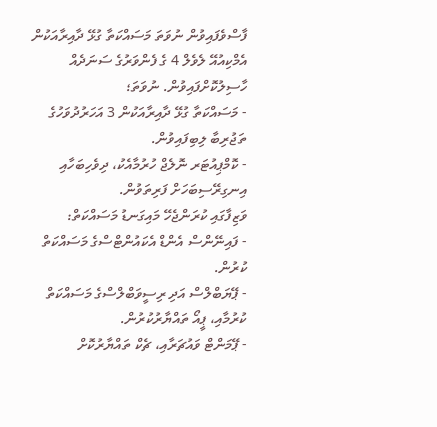ފާސްވެފައިވުން ނުވަތަ މަސައްކަތާ ގުޅޭ ދާއިރާއަކުން އެމްކިއުއޭ ލެވެލް 4 ގެ ފެންވަރުގެ ސަނަދެއް ހާސިލުކޮށްފައިވުން. ނުވަތަ؛
- މަސައްކަތާ ގުޅޭ ދާއިރާއަކުން 3 އަހަރުދުވަހުގެ ތަޖުރިބާ ލިބިފައިވުން.
- ކޮމްޕިއުޓަރ ނޮލެޖް ހުރުމާއެކު، ދިވެހިބަހާއި އިނގިރޭސިބަހަށް ފަރިތަވުން.
ވަޒިފާގައި ކުރަންޖެހޭ މައިގަނޑު މަސައްކަތް:
- ފައިނޭންސް އެންޑް އެކައުންޓްސްގެ މަސައްކަތް ކުރުން.
- ޕޭޔަބްލްސް އަދި ރިސީވަބްލްސްގެ މަސައްކަތް ކުރުމާއި، ޕީއޯ ތައްޔާރުކުރުން.
- ޕޭމަންޓް ވައުޗަރާއި، ޗެކް ތައްޔާރުކޮށް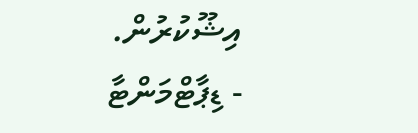އިޝޫކުރުން.
- ޑިޕާޓްމަންޓާ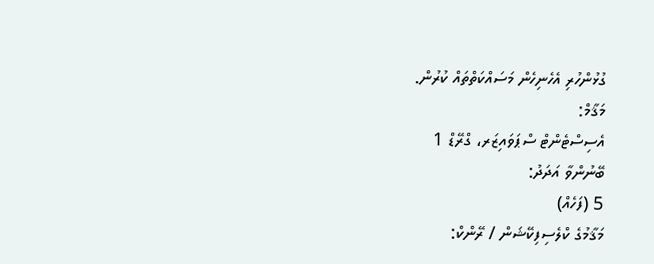ގުޅުންހުރި އެހެނިހެން މަސައްކަތްތައް ކުރުން.
މަޤާމް:
އެސިސްޓެންޓް ސްޕަވައިޒަރ، ގްރޭޑް 1
ބޭނުންވާ އަދަދު:
5 (ފަހެއް)
މަޤާމުގެ ކްލެސިފިކޭޝަން / ރޭންކް: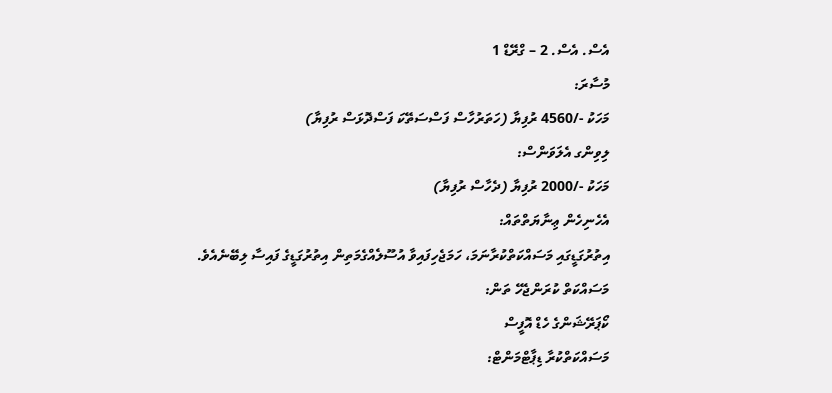އެސް. އެސް. 2 – ގްރޭޑް 1
މުސާރަ:
މަހަކު -/4560 ރުފިޔާ (ހަތަރުހާސް ފަސްސަތޭކަ ފަސްދޮޅަސް ރުފިޔާ)
ލިވިންގ އެލަވަންސް:
މަހަކު -/2000 ރުފިޔާ (ދެހާސް ރުފިޔާ)
އެހެނިހެން ޢިނާޔަތްތައް:
އިތުރުގަޑީގައި މަސައްކަތްކުރާނަމަ، ހަމަޖެހިފައިވާ އުސޫލެއްގެމަތިން އިތުރުގަޑީގެ ފައިސާ ލިބޭނެއެވެ.
މަސައްކަތް ކުރަންޖެހޭ ތަން:
ކޯޕަރޭޝަންގެ ހެޑް އޮފީސް
މަސައްކަތްކުރާ ޑިޕާޓްމަންޓް: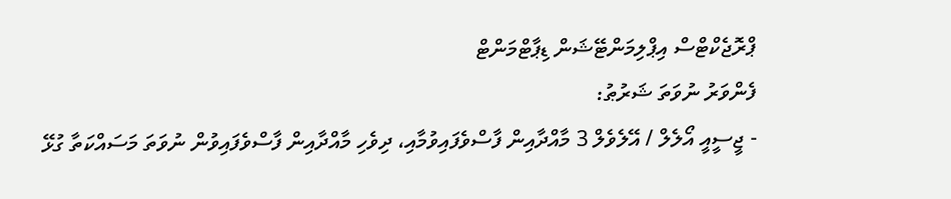ޕްރޮޖެކްޓްސް އިޕްލިމަންޓޭޝަން ޑިޕާޓްމަންޓް
ފެންވަރު ނުވަތަ ޝަރުޠު:
- ޖީސީއީ އޯލެލް / އޭލެވެލް 3 މާއްދާއިން ފާސްވެފައިވުމާއި، ދިވެހި މާއްދާއިން ފާސްވެފައިވުން ނުވަތަ މަސައްކަތާ ގުޅޭ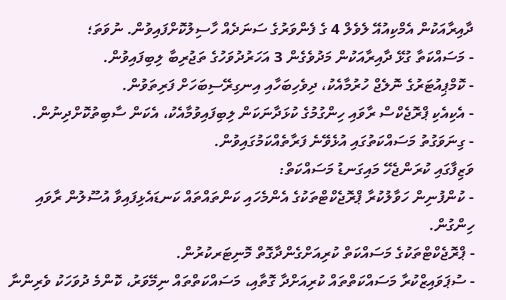ދާއިރާއަކުން އެމްކިއުއޭ ލެވެލް 4 ގެ ފެންވަރުގެ ސަނަދެއް ހާސިލުކޮށްފައިވުން. ނުވަތަ؛
- މަސައްކަތާ ގުޅޭ ދާއިރާއަކުން މަދުވެގެން 3 އަހަރުދުވަހުގެ ތަޖުރިބާ ލިބިފައިވުން.
- ކޮމްޕިއުޓަރުގެ ނޮލެޖް ހުރުމާއެކު، ދިވެހިބަހާއި އިނގިރޭސިބަހަށް ފަރިތަވުން.
- އެކިއެކި ޕްރޮޖެކްސް ރާވައި ހިންގުމުގެ ކުޅަދާނަކަން ލިބިފައިވުމާއެކު، އެކަން ސާބިތުކޮށްދިނުން.
- ގިނަވަގުތު މަސައްކަތުގައި އުޅެވޭނެ ފަރާތެއްކަމުގައިވުން.
ވަޒިފާގައި ކުރަންޖެހޭ މައިގަނޑު މަސައްކަތް:
- ކުންފުނިން ހަވާލުކުރާ ޕްރޮޖެކްޓްތަކުގެ އެންމެހައި ކަންތައްތައް ކަނޑައެޅިފައިވާ އުސޫލުން ރާވައި ހިންގުން.
- ޕްރޮޖެކްޓްތަކުގެ މަސައްކަތް ކުރިއަށްގެންދާގޮތް މޮނިޓަރކުރުން.
- ސުޕަވައިޒްކުރާ މަސައްކަތްތައް ކުރިއަށްދާ ގޮތާއި، މަސައްކަތްތައް ނިމޭވަރު، ކޮންމެ ދުވަހަކު ވެރިންނާ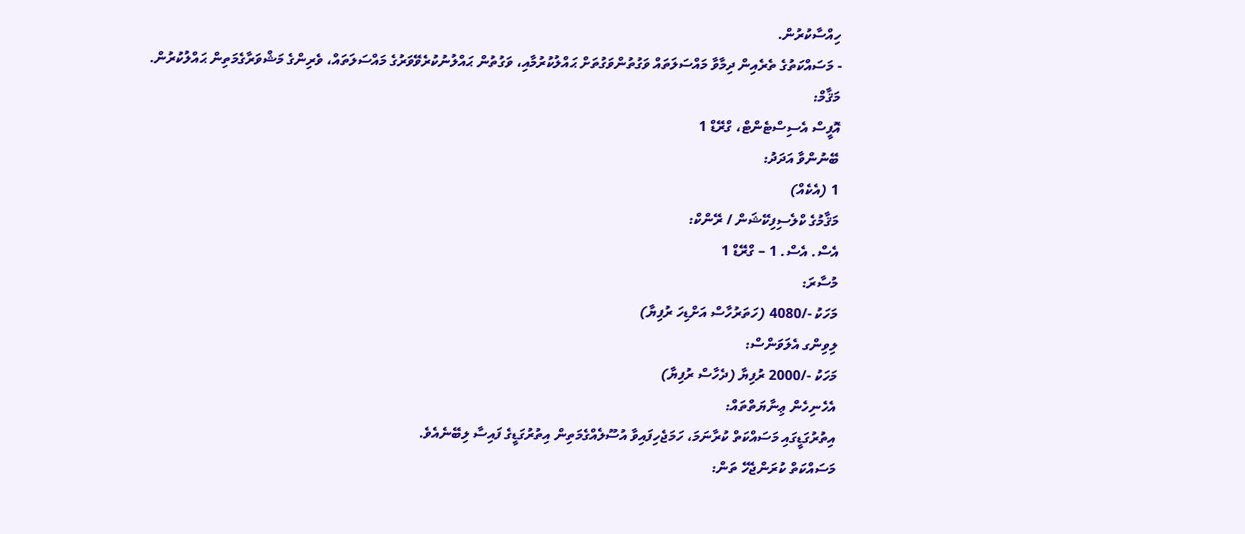ހިއްސާކުރުން.
- މަސައްކަތުގެ ތެރެއިން ދިމާވާ މައްސަލަތައް ވަގުތުންވަގުތަށް ޙައްލުކުރުމާއި، ވަގުތުން ޙައްލުނުކުރެވޭވަރުގެ މައްސަލަތައް، ވެރިންގެ މަޝްވަރާގެމަތިން ޙައްލުކުރުން.
މަޤާމް:
އޮފީސް އެސިސްޓެންޓް، ގްރޭޑް 1
ބޭނުންވާ އަދަދު:
1 (އެކެއް)
މަޤާމުގެ ކްލެސިފިކޭޝަން / ރޭންކް:
އެސް. އެސް. 1 – ގްރޭޑް 1
މުސާރަ:
މަހަކު -/4080 (ހަތަރުހާސް އަށްޑިހަ ރުފިޔާ)
ލިވިންގ އެލަވަންސް:
މަހަކު -/2000 ރުފިޔާ (ދެހާސް ރުފިޔާ)
އެހެނިހެން ޢިނާޔަތްތައް:
އިތުރުގަޑީގައި މަސައްކަތް ކުރާނަމަ، ހަމަޖެހިފައިވާ އުސޫލެއްގެމަތިން އިތުރުގަޑީގެ ފައިސާ ލިބޭނެއެވެ.
މަސައްކަތް ކުރަންޖެހޭ ތަން: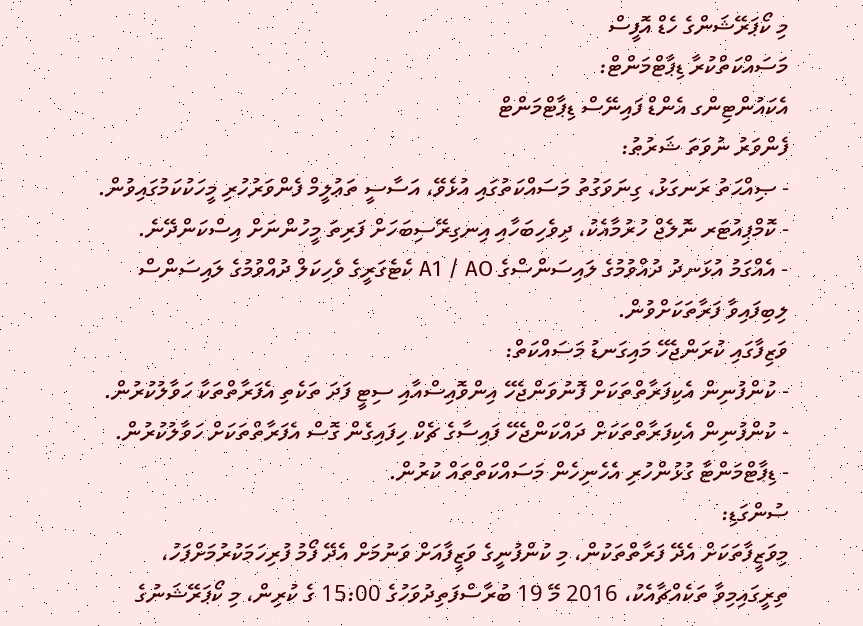މި ކޯޕަރޭޝަންގެ ހެޑް އޮފީސް
މަސައްކަތްކުރާ ޑިޕާޓްމަންޓް:
އެކައުންޓިންގ އެންޑް ފައިނޭސް ޑިޕާޓްމަންޓް
ފެންވަރު ނުވަތަ ޝަރުޠު:
- ޞިއްޙަތު ރަނގަޅު، ގިނަވަގުތު މަސައްކަތުގައި އުޅެވޭ، އަސާސީ ތަޢުލީމް ފެންވަރުހުރި މީހަކުކަމުގައިވުން.
- ކޮމްޕިއުޓަރ ނޮލެޖް ހުރުމާއެކު، ދިވެހިބަހާއި އިނގިރޭސިބަހަށް ފަރިތަ މީހުންނަށް އިސްކަންދޭނެ.
- އެއްގަމު އުޅަނދު ދުއްވުމުގެ ލައިސަންސްގެ A1 / AO ކެޓެގަރީގެ ވެހިކަލް ދުއްވުމުގެ ލައިސަންސް ލިބިފައިވާ ފަރާތަކަށްވުން.
ވަޒިފާގައި ކުރަންޖެހޭ މައިގަނޑު މަސައްކަތް:
- ކުންފުނިން އެކިފަރާތްތަކަށް ފޮނުވަންޖެހޭ އިންވޮއިސްއާއި ސިޓީ ފަދަ ތަކެތި އެފަރާތްތަކާ ހަވާލުކުރުން.
- ކުންފުނިން އެކިފަރާތްތަކަށް ދައްކަންޖެހޭ ފައިސާގެ ޗެކް ހިފައިގެން ގޮސް އެފަރާތްތަކަށް ހަވާލުކުރުން.
- ޑިޕާޓްމަންޓާ ގުޅުންހުރި އެހެނިހެން މަސައްކަތްތައް ކުރުން.
ސުންގަޑި:
މިވަޒީފާތަކަށް އެދޭ ފަރާތްތަކުން، މި ކުންފުނީގެ ވަޒީފާއަށް ވަނުމަށް އެދޭ ފޯމު ފުރިހަމަކުރުމަށްފަހު، ތިރީގައިމިވާ ތަކެއްޗާއެކު، 2016 މޭ 19 ބުރާސްފަތިދުވަހުގެ 15:00 ގެ ކުރިން، މި ކޯޕަރޭޝަނުގެ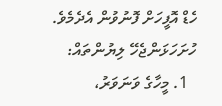ހެޑް އޮފީހަށް ފޮނުވުން އެދެމެވެ.
ހުށަހަޅަންޖެހޭ ލިޔުންތައް:
  1. މީހާގެ ވަނަވަރު،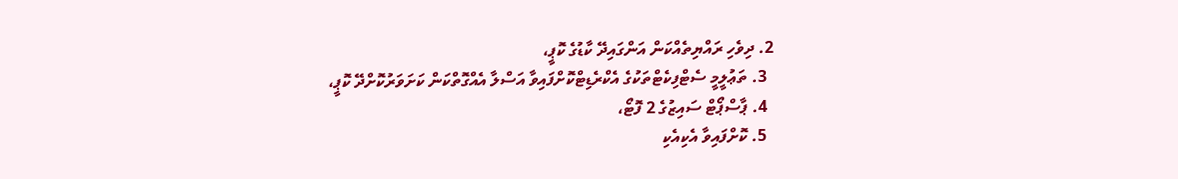2. ދިވެހި ރައްޔިތެއްކަން އަންގައިދޭ ކާޑުގެ ކޮޕީ،
  3. ތަޢުލީމީ ސެޓްފިކެޓްތަކުގެ އެކްރެޑިޓްކޮށްފައިވާ އަސްލާ އެއްގޮތްކަން ކަށަވަރުކޮށްދޭ ކޮޕީ،
  4. ޕާސްޕޯޓް ސައިޒުގެ 2 ފޮޓޯ،
  5. ކޮށްފައިވާ އެކިއެކި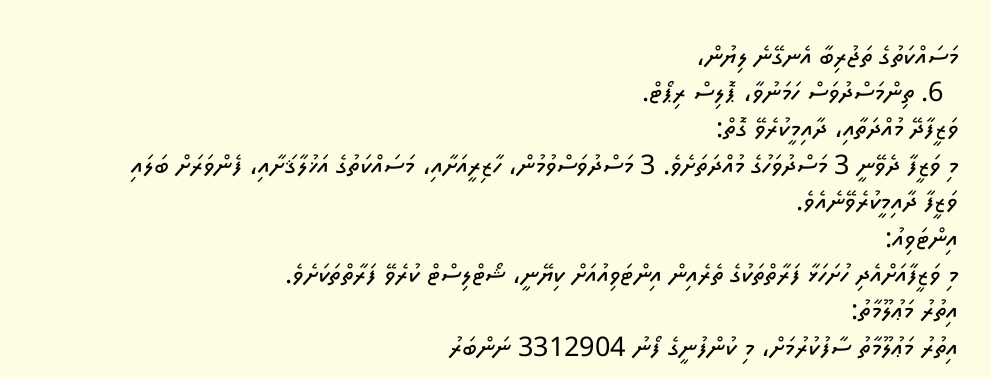މަސައްކަތުގެ ތަޖުރިބާ އެނގޭނެ ލިޔުން،
  6. ތިންމަސްދުވަސް ހަމަނުވާ، ޕޮލިސް ރިޕޯޓް.
ވަޒީފާދޭ މުއްދަތާއި، ދާއިމީކުރެވޭ ގޮތް:
މި ވަޒީފާ ދެވޭނީ 3 މަސްދުވަހުގެ މުއްދަތަށެވެ. 3 މަސްދުވަސްވުމުން، ހާޒިރީއަށާއި، މަސައްކަތުގެ އަޚުލާޤަށާއި، ފެންވަރަށް ބަލައި ވަޒީފާ ދާއިމީކުރެވޭނެއެވެ.
އިންޓަވިއު:
މި ވަޒީފާއަށްއެދި ހުށަހަޅާ ފަރާތްތަކުގެ ތެރެއިން އިންޓަވިއުއަށް ކިޔޭނީ، ޝޯޓްލިސްޓް ކުރެވޭ ފަރާތްތަކަށެވެ.
އިތުރު މަޢުލޫމާތު:
އިތުރު މަޢުލޫމާތު ސާފުކުރުމަށް، މި ކުންފުނީގެ ފޯނު 3312904 ނަންބަރު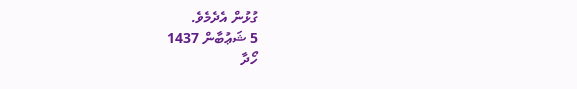ގުޅުން އެދެމެވެ.
5 ޝަޢުބާން 1437
ހޯދާ